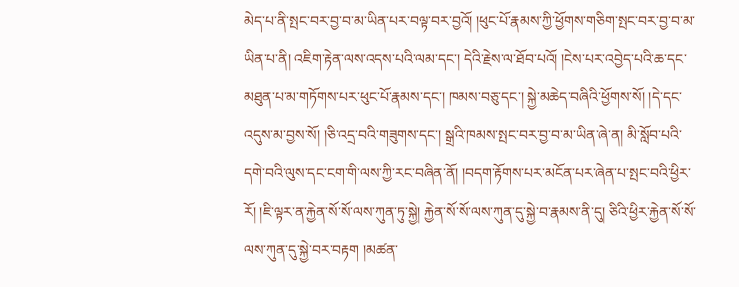མེད་པ་ནི་སྤང་བར་བྱ་བ་མ་ཡིན་པར་བལྟ་བར་བྱའོ། །ཕུང་པོ་རྣམས་ཀྱི་ཕྱོགས་གཅིག་སྤང་བར་བྱ་བ་མ་ཡིན་པ་ནི། འཇིག་རྟེན་ལས་འདས་པའི་ལམ་དང་། དེའི་རྗེས་ལ་ཐོབ་པའོ། །ངེས་པར་འབྱེད་པའི་ཆ་དང་མཐུན་པ་མ་གཏོགས་པར་ཕུང་པོ་རྣམས་དང་། ཁམས་བཅུ་དང་། སྐྱེ་མཆེད་བཞིའི་ཕྱོགས་སོ། །དེ་དང་འདུས་མ་བྱས་སོ། །ཅི་འདྲ་བའི་གཟུགས་དང་། སྒྲའི་ཁམས་སྤང་བར་བྱ་བ་མ་ཡིན་ཞེ་ན། མི་སློབ་པའི་དགེ་བའི་ལུས་དང་ངག་གི་ལས་ཀྱི་རང་བཞིན་ནོ། །བདག་རྟོགས་པར་མངོན་པར་ཞེན་པ་སྤང་བའི་ཕྱིར་རོ། །ཇི་ལྟར་ན་རྐྱེན་སོ་སོ་ལས་ཀུན་ཏུ་སྐྱེ། རྐྱེན་སོ་སོ་ལས་ཀུན་དུ་སྐྱེ་བ་རྣམས་ནི་དུ། ཅིའི་ཕྱིར་རྐྱེན་སོ་སོ་ལས་ཀུན་དུ་སྐྱེ་བར་བརྟག །མཚན་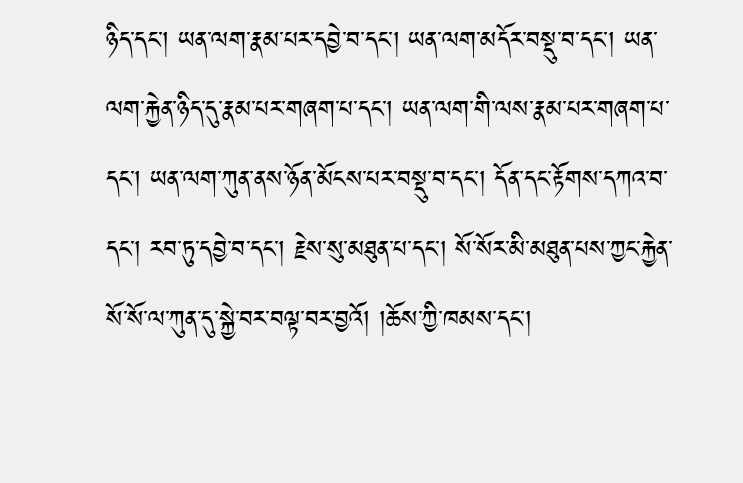ཉིད་དང་། ཡན་ལག་རྣམ་པར་དབྱེ་བ་དང་། ཡན་ལག་མདོར་བསྡུ་བ་དང་། ཡན་ལག་རྐྱེན་ཉིད་དུ་རྣམ་པར་གཞག་པ་དང་། ཡན་ལག་གི་ལས་རྣམ་པར་གཞག་པ་དང་། ཡན་ལག་ཀུན་ནས་ཉོན་མོངས་པར་བསྡུ་བ་དང་། དོན་དང་རྟོགས་དཀའ་བ་དང་། རབ་ཏུ་དབྱེ་བ་དང་། རྗེས་སུ་མཐུན་པ་དང་། སོ་སོར་མི་མཐུན་པས་ཀྱང་རྐྱེན་སོ་སོ་ལ་ཀུན་དུ་སྐྱེ་བར་བལྟ་བར་བྱའོ། །ཆོས་ཀྱི་ཁམས་དང་།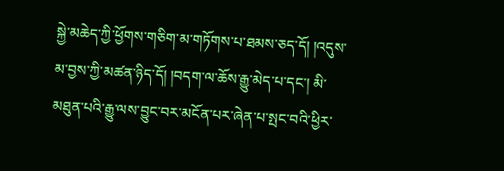སྐྱེ་མཆེད་ཀྱི་ཕྱོགས་གཅིག་མ་གཏོགས་པ་ཐམས་ཅད་དོ། །འདུས་མ་བྱས་ཀྱི་མཚན་ཉིད་དོ། །བདག་ལ་ཆོས་རྒྱུ་མེད་པ་དང་། མི་མཐུན་པའི་རྒྱུ་ལས་བྱུང་བར་མངོན་པར་ཞེན་པ་སྤང་བའི་ཕྱིར་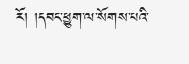རོ། །དབང་ཕྱུག་ལ་སོགས་པའི་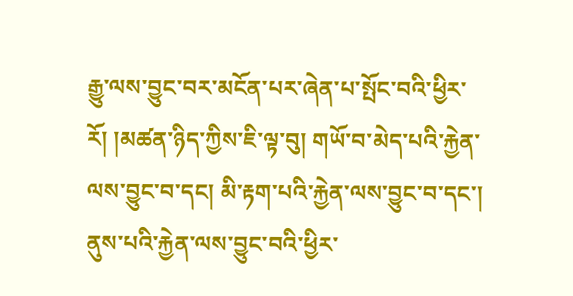རྒྱུ་ལས་བྱུང་བར་མངོན་པར་ཞེན་པ་སྤོང་བའི་ཕྱིར་རོ། །མཚན་ཉིད་ཀྱིས་ཇི་ལྟ་བུ། གཡོ་བ་མེད་པའི་རྐྱེན་ལས་བྱུང་བ་དང། མི་རྟག་པའི་རྐྱེན་ལས་བྱུང་བ་དང་། ནུས་པའི་རྐྱེན་ལས་བྱུང་བའི་ཕྱིར་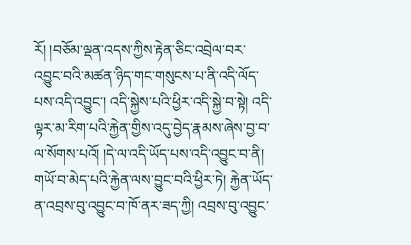རོ། །བཅོམ་ལྡན་འདས་ཀྱིས་རྟེན་ཅིང་འབྲེལ་བར་འབྱུང་བའི་མཚན་ཉིད་གང་གསུངས་པ་ནི་འདི་ལོད་པས་འདི་འབྱུང་། འདི་སྐྱེས་པའི་ཕྱིར་འདི་སྐྱེ་བ་སྟེ། འདི་ལྟར་མ་རིག་པའི་རྐྱེན་གྱིས་འདུ་བྱེད་རྣམས་ཞེས་བྱ་བ་ལ་སོགས་པའོ། །དེ་ལ་འདི་ཡོད་པས་འདི་འབྱུང་བ་ནི། གཡོ་བ་མེད་པའི་རྐྱེན་ལས་བྱུང་བའི་ཕྱིར་ཏེ། རྐྱེན་ཡོད་ན་འབྲས་བུ་འབྱུང་བ་ཁོ་ནར་ཟད་ཀྱི། འབྲས་བུ་འབྱུང་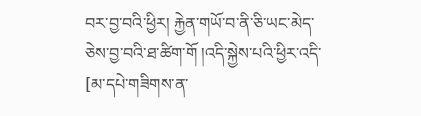བར་བྱ་བའི་ཕྱིར། རྐྱེན་གཡོ་བ་ནི་ཅི་ཡང་མེད་ཅེས་བྱ་བའི་ཐ་ཚིག་གོ །འདི་སྐྱེས་པའི་ཕྱིར་འདི་
[མ་དཔེ་གཟིགས་ན་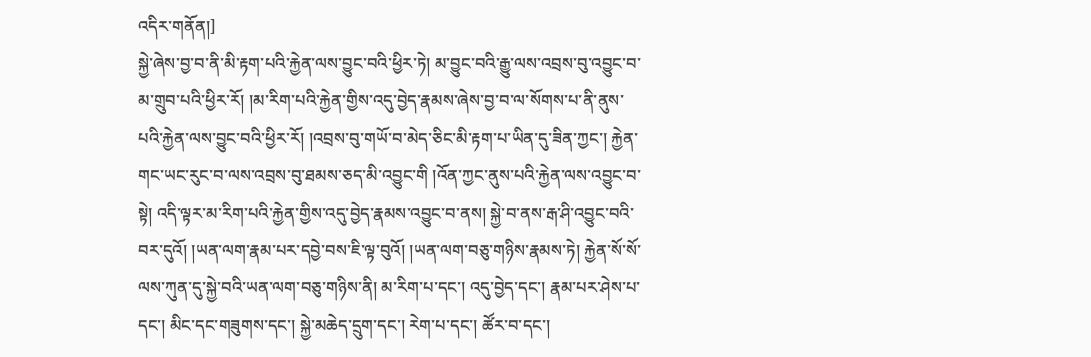འདིར་གནོན།]
སྐྱེ་ཞེས་བྱ་བ་ནི་མི་རྟག་པའི་རྐྱེན་ལས་བྱུང་བའི་ཕྱིར་ཏེ། མ་བྱུང་བའི་རྒྱུ་ལས་འབྲས་བུ་འབྱུང་བ་མ་གྲུབ་པའི་ཕྱིར་རོ། །མ་རིག་པའི་རྐྱེན་གྱིས་འདུ་བྱེད་རྣམས་ཞེས་བྱ་བ་ལ་སོགས་པ་ནི་ནུས་པའི་རྐྱེན་ལས་བྱུང་བའི་ཕྱིར་རོ། །འབྲས་བུ་གཡོ་བ་མེད་ཅིང་མི་རྟག་པ་ཡིན་དུ་ཟིན་ཀྱང་། རྐྱེན་གང་ཡང་རུང་བ་ལས་འབྲས་བུ་ཐམས་ཅད་མི་འབྱུང་གི །འོན་ཀྱང་ནུས་པའི་རྐྱེན་ལས་འབྱུང་བ་སྟེ། འདི་ལྟར་མ་རིག་པའི་རྐྱེན་གྱིས་འདུ་བྱེད་རྣམས་འབྱུང་བ་ནས། སྐྱེ་བ་ནས་རྒ་ཤི་འབྱུང་བའི་བར་དུའོ། །ཡན་ལག་རྣམ་པར་དབྱེ་བས་ཇི་ལྟ་བུའོ། །ཡན་ལག་བཅུ་གཉིས་རྣམས་ཏེ། རྐྱེན་སོ་སོ་ལས་ཀུན་དུ་སྐྱེ་བའི་ཡན་ལག་བཅུ་གཉིས་ནི། མ་རིག་པ་དང་། འདུ་བྱེད་དང་། རྣམ་པར་ཤེས་པ་དང་། མིང་དང་གཟུགས་དང་། སྐྱེ་མཆེད་དྲུག་དང་། རེག་པ་དང་། ཚོར་བ་དང་།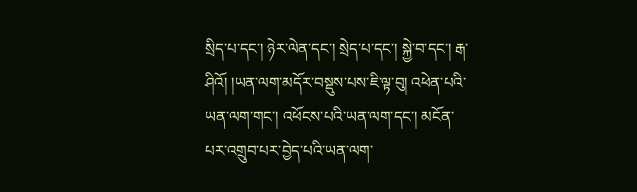སྲིད་པ་དང་། ཉེར་ལེན་དང་། སྲེད་པ་དང་། སྐྱེ་བ་དང་། རྒ་ཤིའོ། །ཡན་ལག་མདོར་བསྡུས་པས་ཇི་ལྟ་བུ། འཕེན་པའི་ཡན་ལག་གང་། འཕོངས་པའི་ཡན་ལག་དང་། མངོན་པར་འགྲུབ་པར་བྱེད་པའི་ཡན་ལག་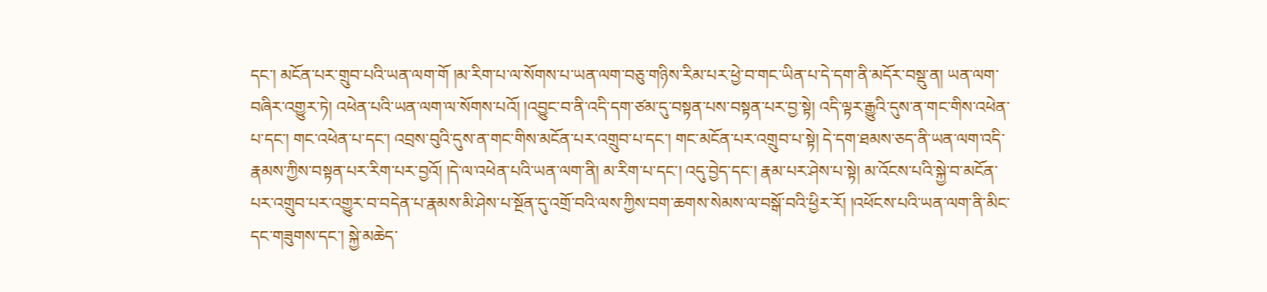དང་། མངོན་པར་གྲུབ་པའི་ཡན་ལག་གོ །མ་རིག་པ་ལ་སོགས་པ་ཡན་ལག་བཅུ་གཉིས་རིམ་པར་ཕྱེ་བ་གང་ཡིན་པ་དེ་དག་ནི་མདོར་བསྡུ་ན། ཡན་ལག་བཞིར་འགྱུར་ཏེ། འཕེན་པའི་ཡན་ལག་ལ་སོགས་པའོ། །འབྱུང་བ་ནི་འདི་དག་ཙམ་དུ་བསྟན་པས་བསྟན་པར་བྱ་སྟེ། འདི་ལྟར་རྒྱུའི་དུས་ན་གང་གིས་འཕེན་པ་དང་། གང་འཕེན་པ་དང་། འབྲས་བུའི་དུས་ན་གང་གིས་མངོན་པར་འགྲུབ་པ་དང་། གང་མངོན་པར་འགྲུབ་པ་སྟེ། དེ་དག་ཐམས་ཅད་ནི་ཡན་ལག་འདི་རྣམས་ཀྱིས་བསྟན་པར་རིག་པར་བྱའོ། །དེ་ལ་འཕེན་པའི་ཡན་ལག་ནི། མ་རིག་པ་དང་། འདུ་བྱེད་དང་། རྣམ་པར་ཤེས་པ་སྟེ། མ་འོངས་པའི་སྐྱེ་བ་མངོན་པར་འགྲུབ་པར་འགྱུར་བ་བདེན་པ་རྣམས་མི་ཤེས་པ་སྔོན་དུ་འགྲོ་བའི་ལས་ཀྱིས་བག་ཆགས་སེམས་ལ་བསྒོ་བའི་ཕྱིར་རོ། །འཕོངས་པའི་ཡན་ལག་ནི་མིང་དང་གཟུགས་དང་། སྐྱེ་མཆེད་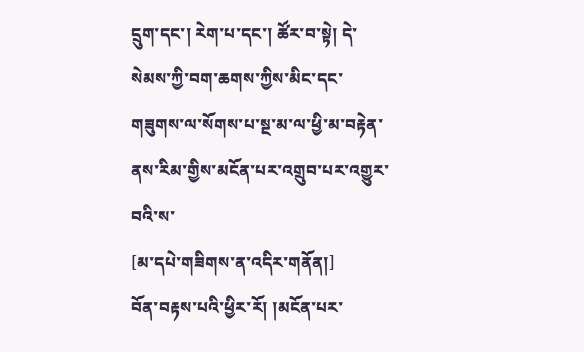དྲུག་དང་། རེག་པ་དང་། ཚོར་བ་སྟེ། དེ་སེམས་ཀྱི་བག་ཆགས་ཀྱིས་མིང་དང་གཟུགས་ལ་སོགས་པ་སྔ་མ་ལ་ཕྱི་མ་བརྟེན་ནས་རིམ་གྱིས་མངོན་པར་འགྲུབ་པར་འགྱུར་བའི་ས་
[མ་དཔེ་གཟིགས་ན་འདིར་གནོན།]
བོན་བརྟས་པའི་ཕྱིར་རོ། །མངོན་པར་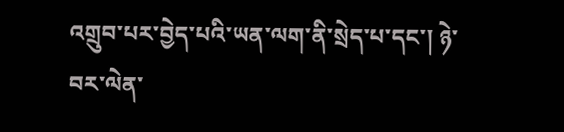འགྲུབ་པར་བྱེད་པའི་ཡན་ལག་ནི་སྲེད་པ་དང་། ཉེ་བར་ལེན་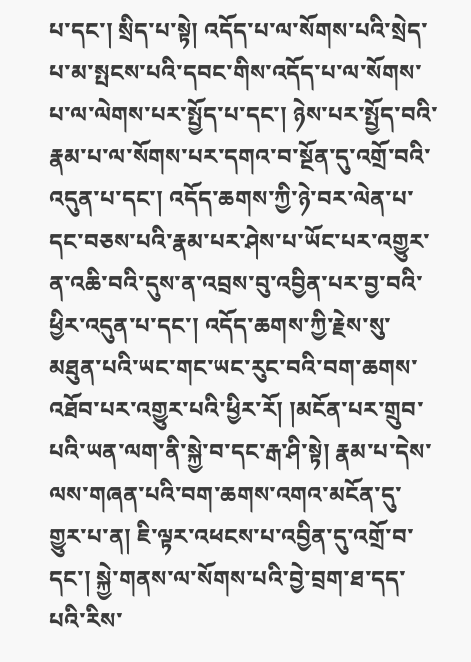པ་དང་། སྲིད་པ་སྟེ། འདོད་པ་ལ་སོགས་པའི་སྲེད་པ་མ་སྤངས་པའི་དབང་གིས་འདོད་པ་ལ་སོགས་པ་ལ་ལེགས་པར་སྤྱོད་པ་དང་། ཉེས་པར་སྤྱོད་བའི་རྣམ་པ་ལ་སོགས་པར་དགའ་བ་སྔོན་དུ་འགྲོ་བའི་འདུན་པ་དང་། འདོད་ཆགས་ཀྱི་ཉེ་བར་ལེན་པ་དང་བཅས་པའི་རྣམ་པར་ཤེས་པ་ཡོང་པར་འགྱུར་ན་འཆི་བའི་དུས་ན་འབྲས་བུ་འབྱིན་པར་བྱ་བའི་ཕྱིར་འདུན་པ་དང་། འདོད་ཆགས་ཀྱི་རྗེས་སུ་མཐུན་པའི་ཡང་གང་ཡང་རུང་བའི་བག་ཆགས་འཐོབ་པར་འགྱུར་པའི་ཕྱིར་རོ། །མངོན་པར་གྲུབ་པའི་ཡན་ལག་ནི་སྐྱེ་བ་དང་རྒ་ཤི་སྟེ། རྣམ་པ་དེས་ལས་གཞན་པའི་བག་ཆགས་འགའ་མངོན་དུ་གྱུར་པ་ན། ཇི་ལྟར་འཕངས་པ་འབྱིན་དུ་འགྲོ་བ་དང་། སྐྱེ་གནས་ལ་སོགས་པའི་བྱེ་བྲག་ཐ་དད་པའི་རིས་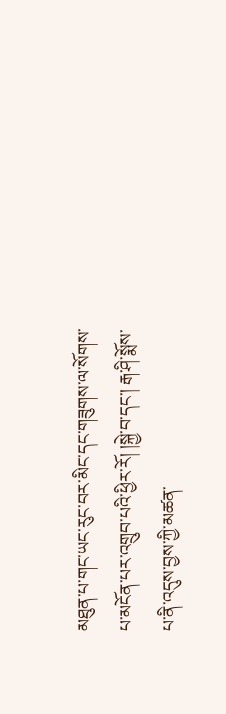མཐུན་པ་གང་ཡང་རུང་བར་མིང་དང་གཟུགས་ལ་སོགས་པ་མངོན་པར་འགྲུབ་པའི་ཕྱིར་རོ། །སྐྱེ་བ་དང་། རྒ་ཤི་སྨོས་པ་ནི་འདུས་བྱས་ཀྱི་མཚན་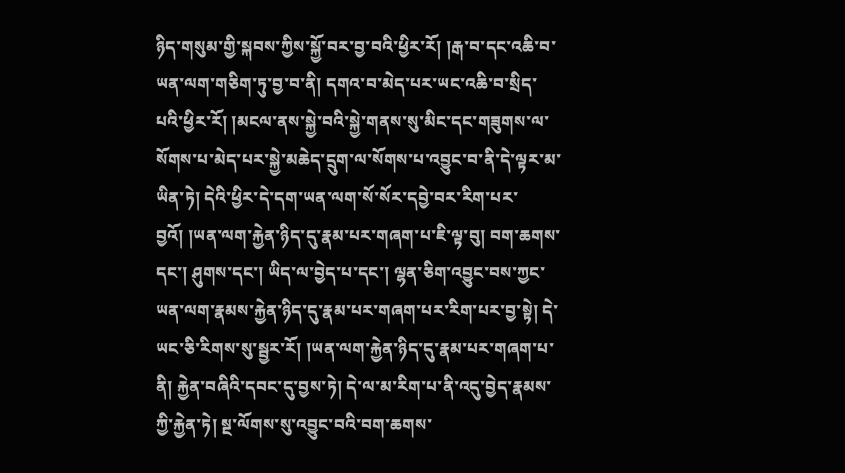ཉིད་གསུམ་གྱི་སྐབས་ཀྱིས་སྐྱོ་བར་བྱ་བའི་ཕྱིར་རོ། །རྒ་བ་དང་འཆི་བ་ཡན་ལག་གཅིག་ཏུ་བྱ་བ་ནི། དགའ་བ་མེད་པར་ཡང་འཆི་བ་སྲིད་པའི་ཕྱིར་རོ། །མངལ་ནས་སྐྱེ་བའི་སྐྱེ་གནས་སུ་མིང་དང་གཟུགས་ལ་སོགས་པ་མེད་པར་སྐྱེ་མཆེད་དྲུག་ལ་སོགས་པ་འབྱུང་བ་ནི་དེ་ལྟར་མ་ཡིན་ཏེ། དེའི་ཕྱིར་དེ་དག་ཡན་ལག་སོ་སོར་དབྱེ་བར་རིག་པར་བྱའོ། །ཡན་ལག་རྐྱེན་ཉིད་དུ་རྣམ་པར་གཞག་པ་ཇི་ལྟ་བུ། བག་ཆགས་དང་། ཤུགས་དང་། ཡིད་ལ་བྱེད་པ་དང་། ལྷན་ཅིག་འབྱུང་བས་ཀྱང་ཡན་ལག་རྣམས་རྐྱེན་ཉིད་དུ་རྣམ་པར་གཞག་པར་རིག་པར་བྱ་སྟེ། དེ་ཡང་ཅི་རིགས་སུ་སྦྱར་རོ། །ཡན་ལག་རྐྱེན་ཉིད་དུ་རྣམ་པར་གཞག་པ་ནི། རྐྱེན་བཞིའི་དབང་དུ་བྱས་ཏེ། དེ་ལ་མ་རིག་པ་ནི་འདུ་བྱེད་རྣམས་ཀྱི་རྐྱེན་ཏེ། སྔ་ལོགས་སུ་འབྱུང་བའི་བག་ཆགས་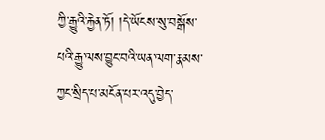ཀྱི་རྒྱུའི་རྐྱེན་ཏོ། །དེ་ཡོངས་སུ་བསྒོས་པའི་རྒྱུ་ལས་བྱུང་བའི་ཡན་ལག་རྣམས་ཀྱང་སྲིད་པ་མངོན་པར་འདུ་བྱེད་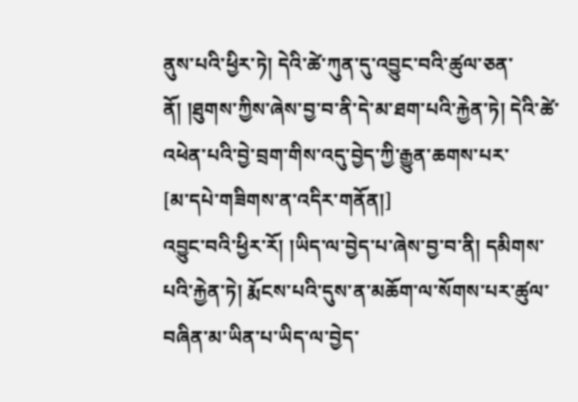ནུས་པའི་ཕྱིར་ཏེ། དེའི་ཚེ་ཀུན་དུ་འབྱུང་བའི་ཚུལ་ཅན་ནོ། །ཐུགས་ཀྱིས་ཞེས་བྱ་བ་ནི་དེ་མ་ཐག་པའི་རྐྱེན་ཏེ། དེའི་ཚེ་འཕེན་པའི་བྱེ་བྲག་གིས་འདུ་བྱེད་ཀྱི་རྒྱུན་ཆགས་པར་
[མ་དཔེ་གཟིགས་ན་འདིར་གནོན།]
འབྱུང་བའི་ཕྱིར་རོ། །ཡིད་ལ་བྱེད་པ་ཞེས་བྱ་བ་ནི། དམིགས་པའི་རྐྱེན་ཏེ། རྨོངས་པའི་དུས་ན་མཆོག་ལ་སོགས་པར་ཚུལ་བཞིན་མ་ཡིན་པ་ཡིད་ལ་བྱེད་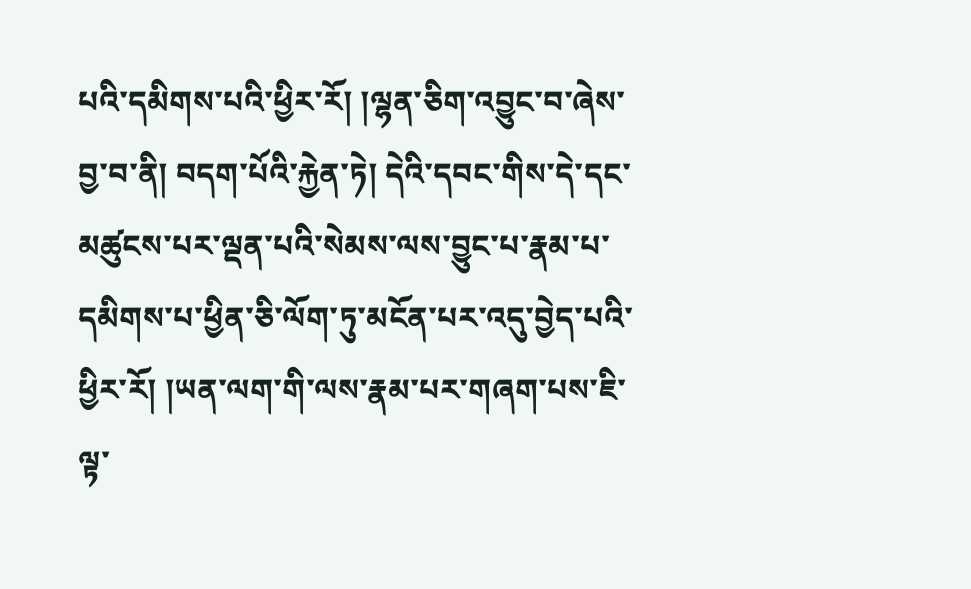པའི་དམིགས་པའི་ཕྱིར་རོ། །ལྷན་ཅིག་འབྱུང་བ་ཞེས་བྱ་བ་ནི། བདག་པོའི་རྐྱེན་ཏེ། དེའི་དབང་གིས་དེ་དང་མཚུངས་པར་ལྡན་པའི་སེམས་ལས་བྱུང་པ་རྣམ་པ་དམིགས་པ་ཕྱིན་ཅི་ལོག་ཏུ་མངོན་པར་འདུ་བྱེད་པའི་ཕྱིར་རོ། །ཡན་ལག་གི་ལས་རྣམ་པར་གཞག་པས་ཇི་ལྟ་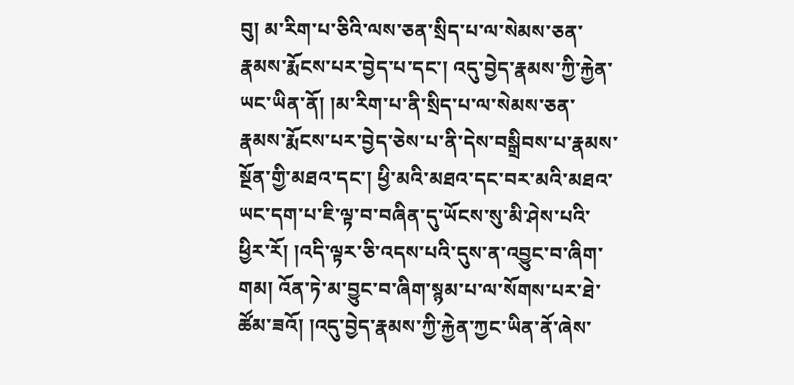བུ། མ་རིག་པ་ཅིའི་ལས་ཅན་སྲིད་པ་ལ་སེམས་ཅན་རྣམས་རྨོངས་པར་བྱེད་པ་དང་། འདུ་བྱེད་རྣམས་ཀྱི་རྐྱེན་ཡང་ཡིན་ནོ། །མ་རིག་པ་ནི་སྲིད་པ་ལ་སེམས་ཅན་རྣམས་རྨོངས་པར་བྱེད་ཅེས་པ་ནི་དེས་བསྒྲིབས་པ་རྣམས་སྔོན་གྱི་མཐའ་དང་། ཕྱི་མའི་མཐའ་དང་བར་མའི་མཐའ་ཡང་དག་པ་ཇི་ལྟ་བ་བཞིན་དུ་ཡོངས་སུ་མི་ཤེས་པའི་ཕྱིར་རོ། །འདི་ལྟར་ཅི་འདས་པའི་དུས་ན་འབྱུང་བ་ཞིག་གམ། འོན་ཏེ་མ་བྱུང་བ་ཞིག་སྙམ་པ་ལ་སོགས་པར་ཐེ་ཚོམ་ཟའོ། །འདུ་བྱེད་རྣམས་ཀྱི་རྐྱེན་ཀྱང་ཡིན་ནོ་ཞེས་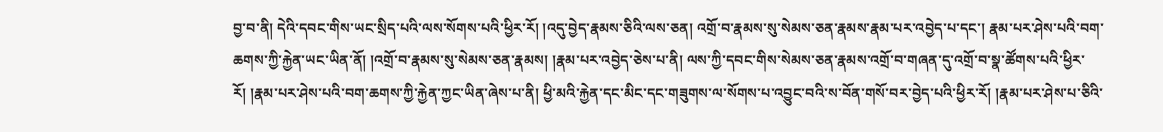བྱ་བ་ནི། དེའི་དབང་གིས་ཡང་སྲིད་པའི་ལས་སོགས་པའི་ཕྱིར་རོ། །འདུ་བྱེད་རྣམས་ཅིའི་ལས་ཅན། འགྲོ་བ་རྣམས་སུ་སེམས་ཅན་རྣམས་རྣམ་པར་འབྱེད་པ་དང་། རྣམ་པར་ཤེས་པའི་བག་ཆགས་ཀྱི་རྐྱེན་ཡང་ཡིན་ནོ། །འགྲོ་བ་རྣམས་སུ་སེམས་ཅན་རྣམས། །རྣམ་པར་འབྱེད་ཅེས་པ་ནི། ལས་ཀྱི་དབང་གིས་སེམས་ཅན་རྣམས་འགྲོ་བ་གཞན་དུ་འགྲོ་བ་སྣ་ཚོགས་པའི་ཕྱིར་རོ། །རྣམ་པར་ཤེས་པའི་བག་ཆགས་ཀྱི་རྐྱེན་ཀྱང་ཡིན་ཞེས་པ་ནི། ཕྱི་མའི་རྐྱེན་དང་མིང་དང་གཟུགས་ལ་སོགས་པ་འབྱུང་བའི་ས་བོན་གསོ་བར་བྱེད་པའི་ཕྱིར་རོ། །རྣམ་པར་ཤེས་པ་ཅིའི་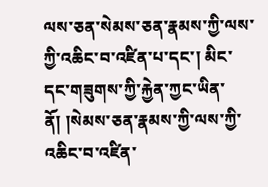ལས་ཅན་སེམས་ཅན་རྣམས་ཀྱི་ལས་ཀྱི་འཆིང་བ་འཛིན་པ་དང་། མིང་དང་གཟུགས་ཀྱི་རྐྱེན་ཀྱང་ཡིན་ནོ། །སེམས་ཅན་རྣམས་ཀྱི་ལས་ཀྱི་འཆིང་བ་འཛིན་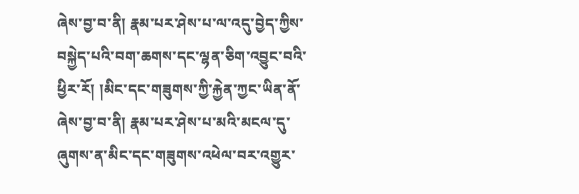ཞེས་བྱ་བ་ནི། རྣམ་པར་ཤེས་པ་ལ་འདུ་བྱེད་ཀྱིས་བསྐྱེད་པའི་བག་ཆགས་དང་ལྷན་ཅིག་འབྱུང་བའི་ཕྱིར་རོ། །མིང་དང་གཟུགས་ཀྱི་རྐྱེན་ཀྱང་ཡིན་ནོ་ཞེས་བྱ་བ་ནི། རྣམ་པར་ཤེས་པ་མའི་མངལ་དུ་ཞུགས་ན་མིང་དང་གཟུགས་འཕེལ་བར་འགྱུར་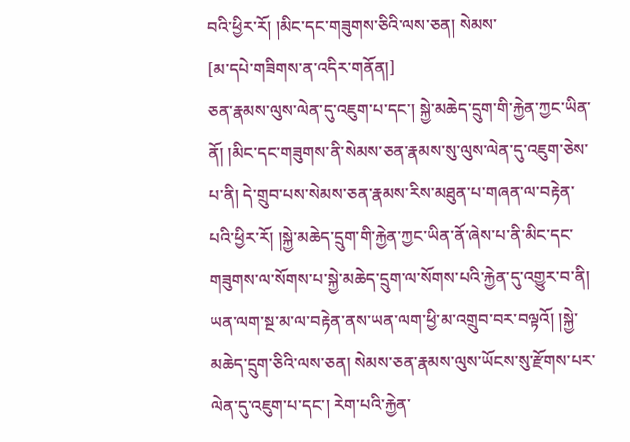བའི་ཕྱིར་རོ། །མིང་དང་གཟུགས་ཅིའི་ལས་ཅན། སེམས་
[མ་དཔེ་གཟིགས་ན་འདིར་གནོན།]
ཅན་རྣམས་ལུས་ལེན་དུ་འཇུག་པ་དང་། སྐྱེ་མཆེད་དྲུག་གི་རྐྱེན་ཀྱང་ཡིན་ནོ། །མིང་དང་གཟུགས་ནི་སེམས་ཅན་རྣམས་སུ་ལུས་ལེན་དུ་འཇུག་ཅེས་པ་ནི། དེ་གྲུབ་པས་སེམས་ཅན་རྣམས་རིས་མཐུན་པ་གཞན་ལ་བརྟེན་པའི་ཕྱིར་རོ། །སྐྱེ་མཆེད་དྲུག་གི་རྐྱེན་ཀྱང་ཡིན་ནོ་ཞེས་པ་ནི་མིང་དང་གཟུགས་ལ་སོགས་པ་སྐྱེ་མཆེད་དྲུག་ལ་སོགས་པའི་རྐྱེན་དུ་འགྱུར་བ་ནི། ཡན་ལག་སྔ་མ་ལ་བརྟེན་ནས་ཡན་ལག་ཕྱི་མ་འགྲུབ་བར་བལྟའོ། །སྐྱེ་མཆེད་དྲུག་ཅིའི་ལས་ཅན། སེམས་ཅན་རྣམས་ལུས་ཡོངས་སུ་རྫོགས་པར་ལེན་དུ་འཇུག་པ་དང་། རེག་པའི་རྐྱེན་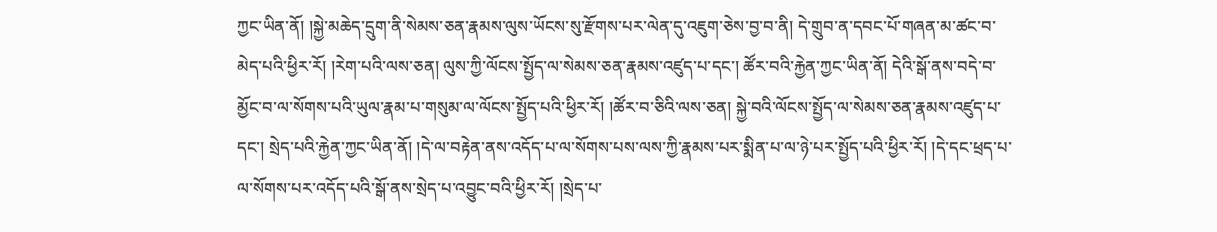ཀྱང་ཡིན་ནོ། །སྐྱེ་མཆེད་དྲུག་ནི་སེམས་ཅན་རྣམས་ལུས་ཡོངས་སུ་རྫོགས་པར་ལེན་དུ་འཇུག་ཅེས་བྱ་བ་ནི། དེ་གྲུབ་ན་དབང་པོ་གཞན་མ་ཚང་བ་མེད་པའི་ཕྱིར་རོ། །རེག་པའི་ལས་ཅན། ལུས་ཀྱི་ལོངས་སྤྱོད་ལ་སེམས་ཅན་རྣམས་འཛུད་པ་དང་། ཚོར་བའི་རྐྱེན་ཀྱང་ཡིན་ནོ། དེའི་སྒོ་ནས་བདེ་བ་མྱོང་བ་ལ་སོགས་པའི་ཡུལ་རྣམ་པ་གསུམ་ལ་ལོངས་སྤྱོད་པའི་ཕྱིར་རོ། །ཚོར་བ་ཅིའི་ལས་ཅན། སྐྱེ་བའི་ལོངས་སྤྱོད་ལ་སེམས་ཅན་རྣམས་འཛུད་པ་དང་། སྲེད་པའི་རྐྱེན་ཀྱང་ཡིན་ནོ། །དེ་ལ་བརྟེན་ནས་འདོད་པ་ལ་སོགས་པས་ལས་ཀྱི་རྣམས་པར་སྨིན་པ་ལ་ཉེ་པར་སྤྱོད་པའི་ཕྱིར་རོ། །དེ་དང་ཕྲད་པ་ལ་སོགས་པར་འདོད་པའི་སྒོ་ནས་སྲེད་པ་འབྱུང་བའི་ཕྱིར་རོ། །སྲེད་པ་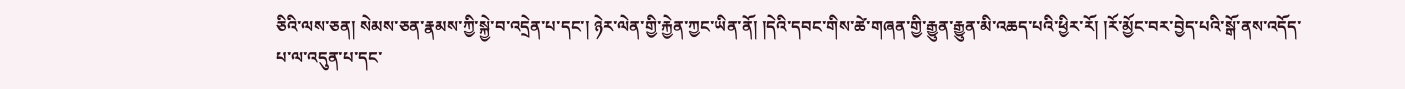ཅིའི་ལས་ཅན། སེམས་ཅན་རྣམས་ཀྱི་སྐྱེ་བ་འདྲེན་པ་དང་། ཉེར་ལེན་གྱི་རྐྱེན་ཀྱང་ཡིན་ནོ། །དེའི་དབང་གིས་ཚེ་གཞན་གྱི་རྒྱུན་རྒྱུན་མི་འཆད་པའི་ཕྱིར་རོ། །རོ་མྱོང་བར་བྱེད་པའི་སྒོ་ནས་འདོད་པ་ལ་འདུན་པ་དང་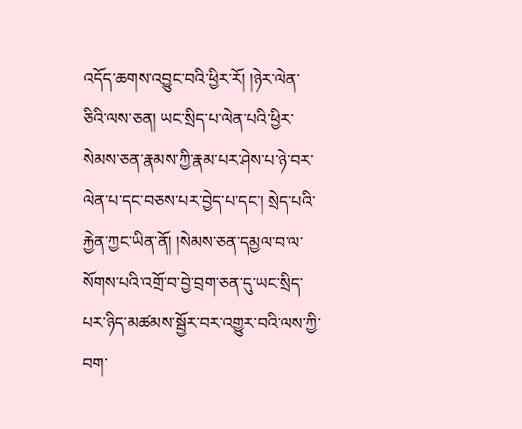འདོད་ཆགས་འབྱུང་བའི་ཕྱིར་རོ། །ཉེར་ལེན་ཅིའི་ལས་ཅན། ཡང་སྲིད་པ་ལེན་པའི་ཕྱིར་སེམས་ཅན་རྣམས་ཀྱི་རྣམ་པར་ཤེས་པ་ཉེ་བར་ལེན་པ་དང་བཅས་པར་བྱེད་པ་དང་། སྲེད་པའི་རྐྱེན་ཀྱང་ཡིན་ནོ། །སེམས་ཅན་དམྱལ་བ་ལ་སོགས་པའི་འགྲོ་བ་བྱེ་བྲག་ཅན་དུ་ཡང་སྲིད་པར་ཉིད་མཚམས་སྦྱོར་བར་འགྱུར་བའི་ལས་ཀྱི་བག་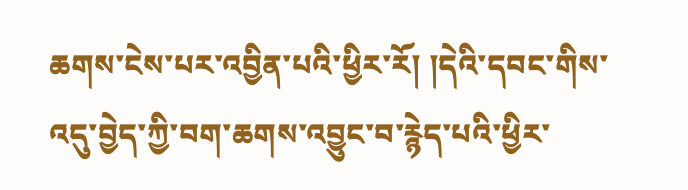ཆགས་ངེས་པར་འབྱིན་པའི་ཕྱིར་རོ། །དེའི་དབང་གིས་འདུ་བྱེད་ཀྱི་བག་ཆགས་འབྱུང་བ་རྙེད་པའི་ཕྱིར་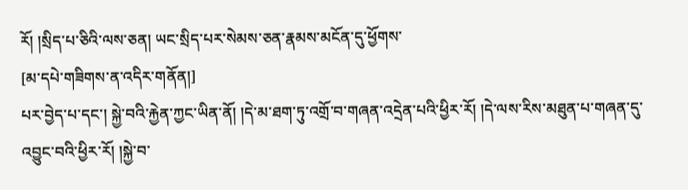རོ། །སྲིད་པ་ཅིའི་ལས་ཅན། ཡང་སྲིད་པར་སེམས་ཅན་རྣམས་མངོན་དུ་ཕྱོགས་
[མ་དཔེ་གཟིགས་ན་འདིར་གནོན།]
པར་བྱེད་པ་དང་། སྐྱེ་བའི་རྐྱེན་ཀྱང་ཡིན་ནོ། །དེ་མ་ཐག་ཏུ་འགྲོ་བ་གཞན་འདྲེན་པའི་ཕྱིར་རོ། །དེ་ལས་རིས་མཐུན་པ་གཞན་དུ་འབྱུང་བའི་ཕྱིར་རོ། །སྐྱེ་བ་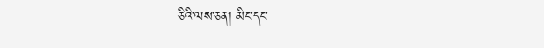ཅིའི་ལས་ཅན། མིང་དང་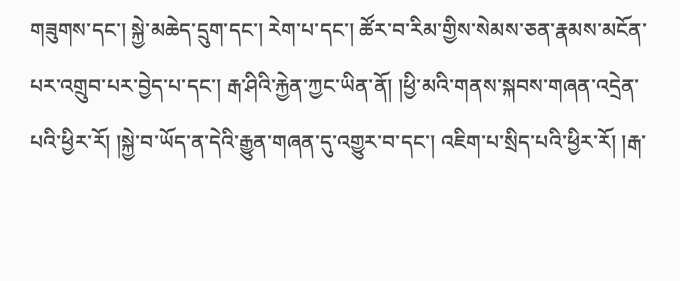གཟུགས་དང་། སྐྱེ་མཆེད་དྲུག་དང་། རེག་པ་དང་། ཚོར་བ་རིམ་གྱིས་སེམས་ཅན་རྣམས་མངོན་པར་འགྲུབ་པར་བྱེད་པ་དང་། རྒ་ཤིའི་རྐྱེན་ཀྱང་ཡིན་ནོ། །ཕྱི་མའི་གནས་སྐབས་གཞན་འདྲེན་པའི་ཕྱིར་རོ། །སྐྱེ་བ་ཡོད་ན་དེའི་རྒྱུན་གཞན་དུ་འགྱུར་བ་དང་། འཇིག་པ་སྲིད་པའི་ཕྱིར་རོ། །རྒ་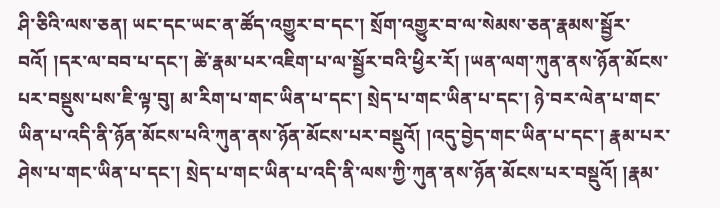ཤི་ཅིའི་ལས་ཅན། ཡང་དང་ཡང་ན་ཚོད་འགྱུར་བ་དང་། སྲོག་འགྱུར་བ་ལ་སེམས་ཅན་རྣམས་སྦྱོར་བའོ། །དར་ལ་བབ་པ་དང་། ཚེ་རྣམ་པར་འཇིག་པ་ལ་སྦྱོར་བའི་ཕྱིར་རོ། །ཡན་ལག་ཀུན་ནས་ཉོན་མོངས་པར་བསྡུས་པས་ཇི་ལྟ་བུ། མ་རིག་པ་གང་ཡིན་པ་དང་། སྲེད་པ་གང་ཡིན་པ་དང་། ཉེ་བར་ལེན་པ་གང་ཡིན་པ་འདི་ནི་ཉོན་མོངས་པའི་ཀུན་ནས་ཉོན་མོངས་པར་བསྡུའོ། །འདུ་བྱེད་གང་ཡིན་པ་དང་། རྣམ་པར་ཤེས་པ་གང་ཡིན་པ་དང་། སྲེད་པ་གང་ཡིན་པ་འདི་ནི་ལས་ཀྱི་ཀུན་ནས་ཉོན་མོངས་པར་བསྡུའོ། །རྣམ་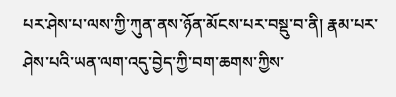པར་ཤེས་པ་ལས་ཀྱི་ཀུན་ནས་ཉོན་མོངས་པར་བསྡུ་བ་ནི། རྣམ་པར་ཤེས་པའི་ཡན་ལག་འདུ་བྱེད་ཀྱི་བག་ཆགས་ཀྱིས་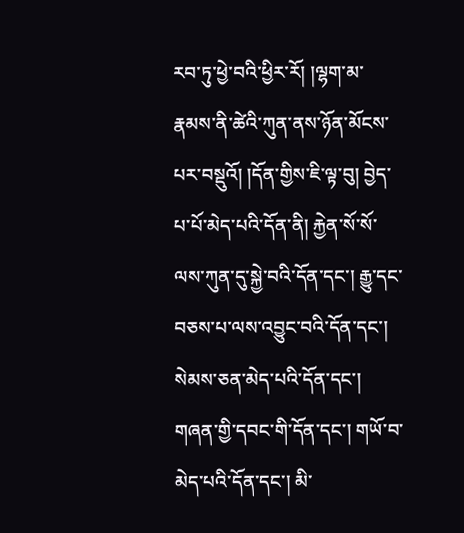རབ་ཏུ་ཕྱེ་བའི་ཕྱིར་རོ། །ལྷག་མ་རྣམས་ནི་ཚེའི་ཀུན་ནས་ཉོན་མོངས་པར་བསྡུའོ། །དོན་གྱིས་ཇི་ལྟ་བུ། བྱེད་པ་པོ་མེད་པའི་དོན་ནི། རྐྱེན་སོ་སོ་ལས་ཀུན་དུ་སྐྱེ་བའི་དོན་དང་། རྒྱུ་དང་བཅས་པ་ལས་འབྱུང་བའི་དོན་དང་། སེམས་ཅན་མེད་པའི་དོན་དང་། གཞན་གྱི་དབང་གི་དོན་དང་། གཡོ་བ་མེད་པའི་དོན་དང་། མི་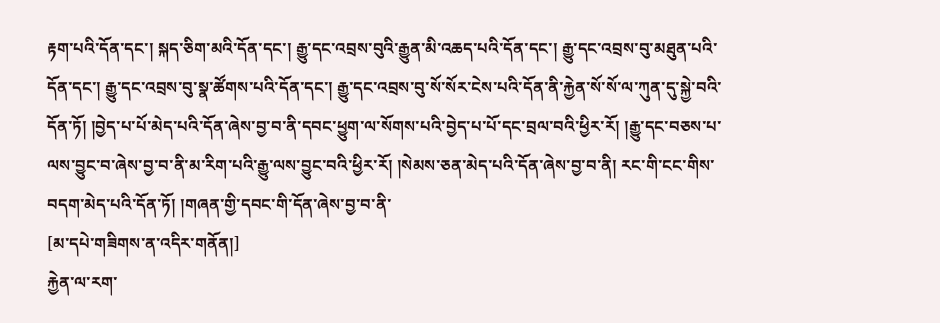རྟག་པའི་དོན་དང་། སྐད་ཅིག་མའི་དོན་དང་། རྒྱུ་དང་འབྲས་བུའི་རྒྱུན་མི་འཆད་པའི་དོན་དང་། རྒྱུ་དང་འབྲས་བུ་མཐུན་པའི་དོན་དང་། རྒྱུ་དང་འབྲས་བུ་སྣ་ཚོགས་པའི་དོན་དང་། རྒྱུ་དང་འབྲས་བུ་སོ་སོར་ངེས་པའི་དོན་ནི་རྐྱེན་སོ་སོ་ལ་ཀུན་དུ་སྐྱེ་བའི་དོན་ཏོ། །བྱེད་པ་པོ་མེད་པའི་དོན་ཞེས་བྱ་བ་ནི་དབང་ཕྱུག་ལ་སོགས་པའི་བྱེད་པ་པོ་དང་བྲལ་བའི་ཕྱིར་རོ། །རྒྱུ་དང་བཅས་པ་ལས་བྱུང་བ་ཞེས་བྱ་བ་ནི་མ་རིག་པའི་རྒྱུ་ལས་བྱུང་བའི་ཕྱིར་རོ། །སེམས་ཅན་མེད་པའི་དོན་ཞེས་བྱ་བ་ནི། རང་གི་ངང་གིས་བདག་མེད་པའི་དོན་ཏོ། །གཞན་གྱི་དབང་གི་དོན་ཞེས་བྱ་བ་ནི་
[མ་དཔེ་གཟིགས་ན་འདིར་གནོན།]
རྐྱེན་ལ་རག་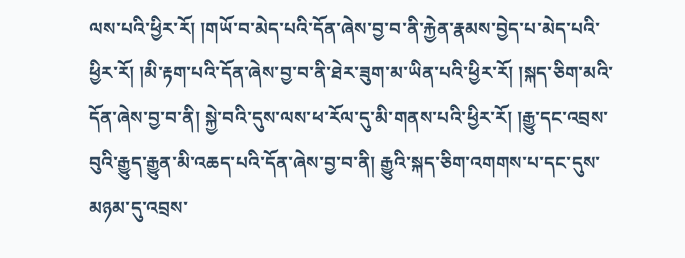ལས་པའི་ཕྱིར་རོ། །གཡོ་བ་མེད་པའི་དོན་ཞེས་བྱ་བ་ནི་རྐྱེན་རྣམས་བྱེད་པ་མེད་པའི་ཕྱིར་རོ། །མི་རྟག་པའི་དོན་ཞེས་བྱ་བ་ནི་ཐེར་ཟུག་མ་ཡིན་པའི་ཕྱིར་རོ། །སྐད་ཅིག་མའི་དོན་ཞེས་བྱ་བ་ནི། སྐྱེ་བའི་དུས་ལས་ཕ་རོལ་དུ་མི་གནས་པའི་ཕྱིར་རོ། །རྒྱུ་དང་འབྲས་བུའི་རྒྱུད་རྒྱུན་མི་འཆད་པའི་དོན་ཞེས་བྱ་བ་ནི། རྒྱུའི་སྐད་ཅིག་འགགས་པ་དང་དུས་མཉམ་དུ་འབྲས་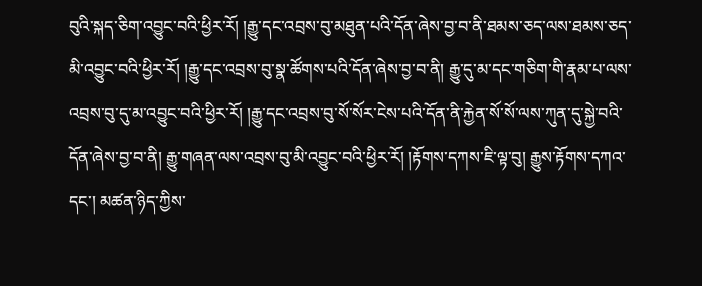བུའི་སྐད་ཅིག་འབྱུང་བའི་ཕྱིར་རོ། །རྒྱུ་དང་འབྲས་བུ་མཐུན་པའི་དོན་ཞེས་བྱ་བ་ནི་ཐམས་ཅད་ལས་ཐམས་ཅད་མི་འབྱུང་བའི་ཕྱིར་རོ། །རྒྱུ་དང་འབྲས་བུ་སྣ་ཚོགས་པའི་དོན་ཞེས་བྱ་བ་ནི། རྒྱུ་དུ་མ་དང་གཅིག་གི་རྣམ་པ་ལས་འབྲས་བུ་དུ་མ་འབྱུང་བའི་ཕྱིར་རོ། །རྒྱུ་དང་འབྲས་བུ་སོ་སོར་ངེས་པའི་དོན་ནི་རྐྱེན་སོ་སོ་ལས་ཀུན་དུ་སྐྱེ་བའི་དོན་ཞེས་བྱ་བ་ནི། རྒྱུ་གཞན་ལས་འབྲས་བུ་མི་འབྱུང་བའི་ཕྱིར་རོ། །རྟོགས་དཀས་ཇི་ལྟ་བུ། རྒྱུས་རྟོགས་དཀའ་དང་། མཚན་ཉིད་ཀྱིས་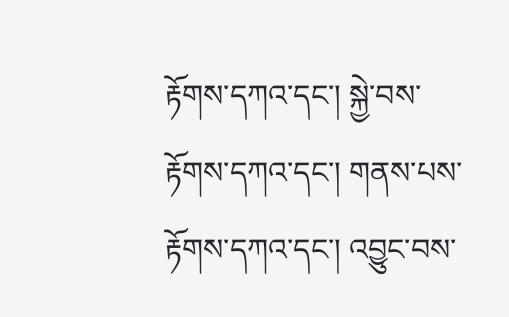རྟོགས་དཀའ་དང་། སྐྱེ་བས་རྟོགས་དཀའ་དང་། གནས་པས་རྟོགས་དཀའ་དང་། འབྱུང་བས་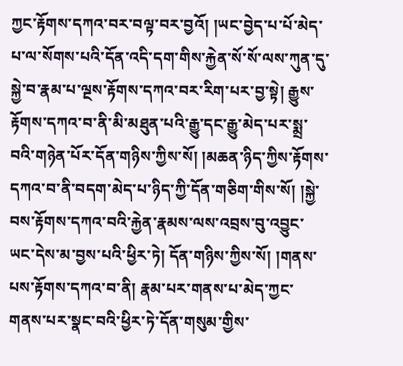ཀྱང་རྟོགས་དཀའ་བར་བལྟ་བར་བྱའོ། །ཡང་བྱེད་པ་པོ་མེད་པ་ལ་སོགས་པའི་དོན་འདི་དག་གིས་རྐྱེན་སོ་སོ་ལས་ཀུན་དུ་སྐྱེ་བ་རྣམ་པ་ལྔས་རྟོགས་དཀའ་བར་རིག་པར་བྱ་སྟེ། རྒྱུས་རྟོགས་དཀའ་བ་ནི་མི་མཐུན་པའི་རྒྱུ་དང་རྒྱུ་མེད་པར་སྨྲ་བའི་གཉེན་པོར་དོན་གཉིས་ཀྱིས་སོ། །མཆན་ཉིད་ཀྱིས་རྟོགས་དཀའ་བ་ནི་བདག་མེད་པ་ཉིད་ཀྱི་དོན་གཅིག་གིས་སོ། །སྐྱེ་བས་རྟོགས་དཀའ་བའི་རྐྱེན་རྣམས་ལས་འབྲས་བུ་འབྱུང་ཡང་དེས་མ་བྱས་པའི་ཕྱིར་ཏེ། དོན་གཉིས་ཀྱིས་སོ། །གནས་པས་རྟོགས་དཀའ་བ་ནི། རྣམ་པར་གནས་པ་མེད་ཀྱང་གནས་པར་སྣང་བའི་ཕྱིར་ཏེ་དོན་གསུམ་གྱིས་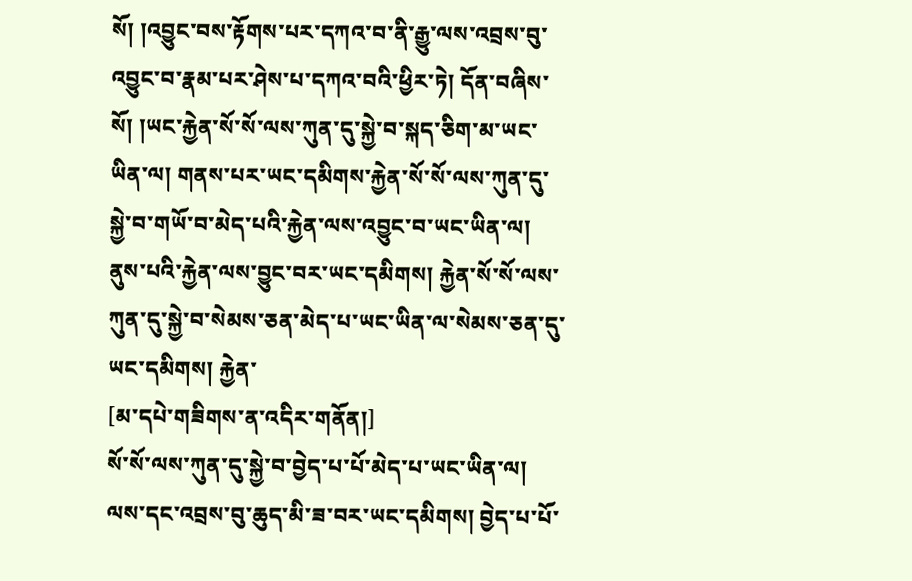སོ། །འབྱུང་བས་རྟོགས་པར་དཀའ་བ་ནི་རྒྱུ་ལས་འབྲས་བུ་འབྱུང་བ་རྣམ་པར་ཤེས་པ་དཀའ་བའི་ཕྱིར་ཏེ། དོན་བཞིས་སོ། །ཡང་རྐྱེན་སོ་སོ་ལས་ཀུན་དུ་སྐྱེ་བ་སྐད་ཅིག་མ་ཡང་ཡིན་ལ། གནས་པར་ཡང་དམིགས་རྐྱེན་སོ་སོ་ལས་ཀུན་དུ་སྐྱེ་བ་གཡོ་བ་མེད་པའི་རྐྱེན་ལས་འབྱུང་བ་ཡང་ཡིན་ལ། ནུས་པའི་རྐྱེན་ལས་བྱུང་བར་ཡང་དམིགས། རྐྱེན་སོ་སོ་ལས་ཀུན་དུ་སྐྱེ་བ་སེམས་ཅན་མེད་པ་ཡང་ཡིན་ལ་སེམས་ཅན་དུ་ཡང་དམིགས། རྐྱེན་
[མ་དཔེ་གཟིགས་ན་འདིར་གནོན།]
སོ་སོ་ལས་ཀུན་དུ་སྐྱེ་བ་བྱེད་པ་པོ་མེད་པ་ཡང་ཡིན་ལ། ལས་དང་འབྲས་བུ་ཆུད་མི་ཟ་བར་ཡང་དམིགས། བྱེད་པ་པོ་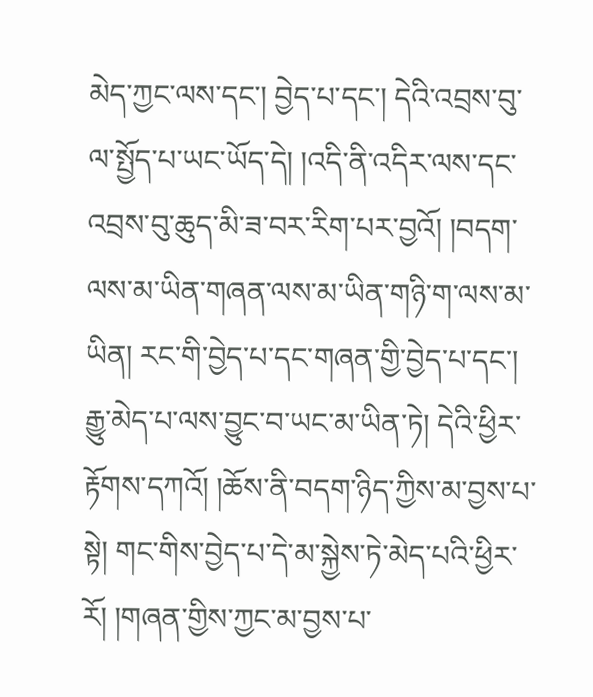མེད་ཀྱང་ལས་དང་། བྱེད་པ་དང་། དེའི་འབྲས་བུ་ལ་སྤྱོད་པ་ཡང་ཡོད་དེ། །འདི་ནི་འདིར་ལས་དང་འབྲས་བུ་ཆུད་མི་ཟ་བར་རིག་པར་བྱའོ། །བདག་ལས་མ་ཡིན་གཞན་ལས་མ་ཡིན་གཉི་ག་ལས་མ་ཡིན། རང་གི་བྱེད་པ་དང་གཞན་གྱི་བྱེད་པ་དང་། རྒྱུ་མེད་པ་ལས་བྱུང་བ་ཡང་མ་ཡིན་ཏེ། དེའི་ཕྱིར་རྟོགས་དཀའོ། །ཆོས་ནི་བདག་ཉིད་ཀྱིས་མ་བྱས་པ་སྟེ། གང་གིས་བྱེད་པ་དེ་མ་སྐྱེས་ཏེ་མེད་པའི་ཕྱིར་རོ། །གཞན་གྱིས་ཀྱང་མ་བྱས་པ་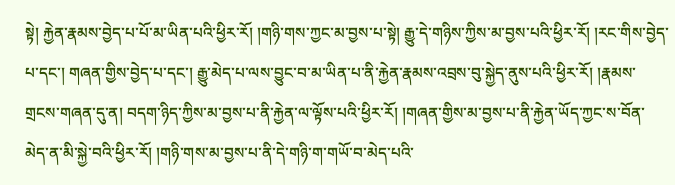སྟེ། རྐྱེན་རྣམས་བྱེད་པ་པོ་མ་ཡིན་པའི་ཕྱིར་རོ། །གཉི་གས་ཀྱང་མ་བྱས་པ་སྟེ། རྒྱུ་དེ་གཉིས་ཀྱིས་མ་བྱས་པའི་ཕྱིར་རོ། །རང་གིས་བྱེད་པ་དང་། གཞན་གྱིས་བྱེད་པ་དང་། རྒྱུ་མེད་པ་ལས་བྱུང་བ་མ་ཡིན་པ་ནི་རྐྱེན་རྣམས་འབྲས་བུ་སྐྱེད་ནུས་པའི་ཕྱིར་རོ། །རྣམས་གྲངས་གཞན་དུ་ན། བདག་ཉིད་ཀྱིས་མ་བྱས་པ་ནི་རྐྱེན་ལ་ལྟོས་པའི་ཕྱིར་རོ། །གཞན་གྱིས་མ་བྱས་པ་ནི་རྐྱེན་ཡོད་ཀྱང་ས་བོན་མེད་ན་མི་སྐྱེ་བའི་ཕྱིར་རོ། །གཉི་གས་མ་བྱས་པ་ནི་དེ་གཉི་ག་གཡོ་བ་མེད་པའི་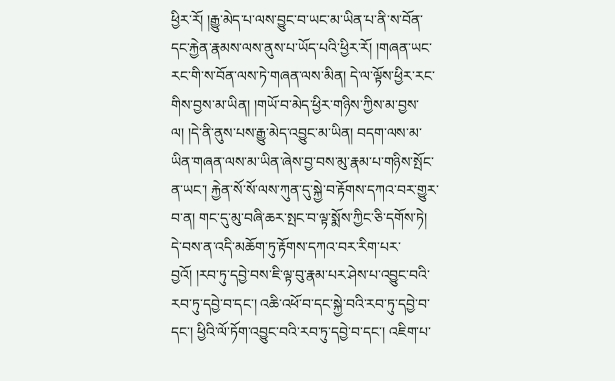ཕྱིར་རོ། །རྒྱུ་མེད་པ་ལས་བྱུང་བ་ཡང་མ་ཡིན་པ་ནི་ས་བོན་དང་རྐྱེན་རྣམས་ལས་ནུས་པ་ཡོད་པའི་ཕྱིར་རོ། །གཞན་ཡང་རང་གི་ས་བོན་ལས་ཏེ་གཞན་ལས་མིན། དེ་ལ་ལྟོས་ཕྱིར་རང་གིས་བྱས་མ་ཡིན། །གཡོ་བ་མེད་ཕྱིར་གཉིས་ཀྱིས་མ་བྱས་ལ། །དེ་ནི་ནུས་པས་རྒྱུ་མེད་འབྱུང་མ་ཡིན། བདག་ལས་མ་ཡིན་གཞན་ལས་མ་ཡིན་ཞེས་བྱ་བས་མུ་རྣམ་པ་གཉིས་སྤོང་ན་ཡང་། རྐྱེན་སོ་སོ་ལས་ཀུན་དུ་སྐྱེ་བ་རྟོགས་དཀའ་བར་གྱུར་བ་ན། གང་དུ་མུ་བཞི་ཆར་སྤང་བ་ལྟ་སྨོས་ཀྱིང་ཅི་དགོས་ཏེ། དེ་བས་ན་འདི་མཆོག་ཏུ་རྟོགས་དཀའ་བར་རིག་པར་བྱའོ། །རབ་ཏུ་དབྱེ་བས་ཇི་ལྟ་བུ་རྣམ་པར་ཤེས་པ་འབྱུང་བའི་རབ་ཏུ་དབྱེ་བ་དང་། འཆི་འཕོ་བ་དང་སྐྱེ་བའི་རབ་ཏུ་དབྱེ་བ་དང་། ཕྱིའི་ལོ་ཏོག་འབྱུང་བའི་རབ་ཏུ་དབྱེ་བ་དང་། འཇིག་པ་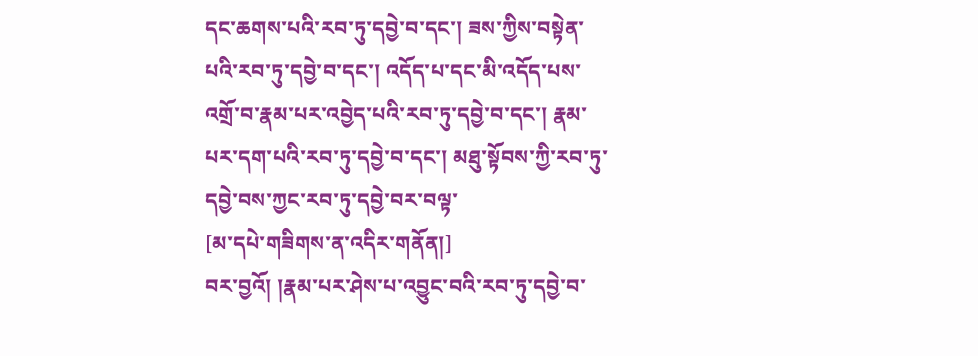དང་ཆགས་པའི་རབ་ཏུ་དབྱེ་བ་དང་། ཟས་ཀྱིས་བསྟེན་པའི་རབ་ཏུ་དབྱེ་བ་དང་། འདོད་པ་དང་མི་འདོད་པས་འགྲོ་བ་རྣམ་པར་འབྱེད་པའི་རབ་ཏུ་དབྱེ་བ་དང་། རྣམ་པར་དག་པའི་རབ་ཏུ་དབྱེ་བ་དང་། མཐུ་སྟོབས་ཀྱི་རབ་ཏུ་དབྱེ་བས་ཀྱང་རབ་ཏུ་དབྱེ་བར་བལྟ་
[མ་དཔེ་གཟིགས་ན་འདིར་གནོན།]
བར་བྱའོ། །རྣམ་པར་ཤེས་པ་འབྱུང་བའི་རབ་ཏུ་དབྱེ་བ་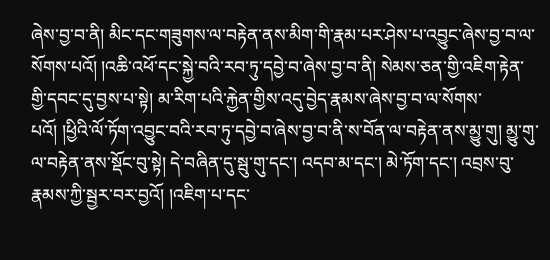ཞེས་བྱ་བ་ནི། མིང་དང་གཟུགས་ལ་བརྟེན་ནས་མིག་གི་རྣམ་པར་ཤེས་པ་འབྱུང་ཞེས་བྱ་བ་ལ་སོགས་པའོ། །འཆི་འཕོ་དང་སྐྱེ་བའི་རབ་ཏུ་དབྱེ་བ་ཞེས་བྱ་བ་ནི། སེམས་ཅན་གྱི་འཇིག་རྟེན་གྱི་དབང་དུ་བྱས་པ་སྟེ། མ་རིག་པའི་རྐྱེན་གྱིས་འདུ་བྱེད་རྣམས་ཞེས་བྱ་བ་ལ་སོགས་པའོ། །ཕྱིའི་ལོ་ཏོག་འབྱུང་བའི་རབ་ཏུ་དབྱེ་བ་ཞེས་བྱ་བ་ནི་ས་བོན་ལ་བརྟེན་ནས་མྱུ་གུ། མྱུ་གུ་ལ་བརྟེན་ནས་སྡོང་བུ་སྟེ། དེ་བཞིན་དུ་སྦུ་གུ་དང་། འདབ་མ་དང་། མེ་ཏོག་དང་། འབྲས་བུ་རྣམས་ཀྱི་སྦྱར་བར་བྱའོ། །འཇིག་པ་དང་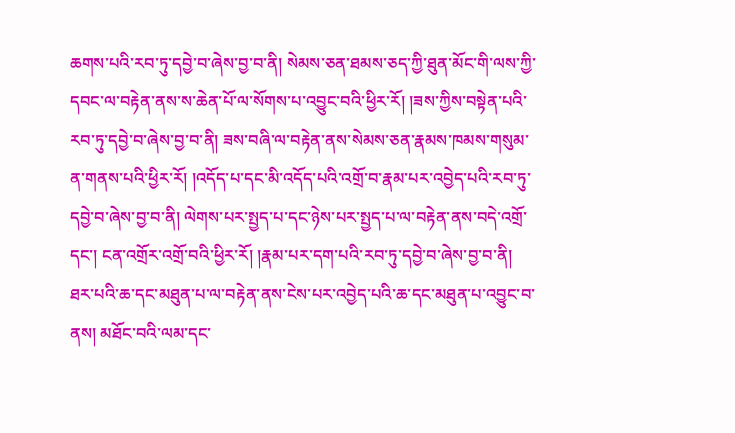ཆགས་པའི་རབ་ཏུ་དབྱེ་བ་ཞེས་བྱ་བ་ནི། སེམས་ཅན་ཐམས་ཅད་ཀྱི་ཐུན་མོང་གི་ལས་ཀྱི་དབང་ལ་བརྟེན་ནས་ས་ཆེན་པོ་ལ་སོགས་པ་འབྱུང་བའི་ཕྱིར་རོ། །ཟས་ཀྱིས་བསྟེན་པའི་རབ་ཏུ་དབྱེ་བ་ཞེས་བྱ་བ་ནི། ཟས་བཞི་ལ་བརྟེན་ནས་སེམས་ཅན་རྣམས་ཁམས་གསུམ་ན་གནས་པའི་ཕྱིར་རོ། །འདོད་པ་དང་མི་འདོད་པའི་འགྲོ་བ་རྣམ་པར་འབྱེད་པའི་རབ་ཏུ་དབྱེ་བ་ཞེས་བྱ་བ་ནི། ལེགས་པར་སྤྱད་པ་དང་ཉེས་པར་སྤྱད་པ་ལ་བརྟེན་ནས་བདེ་འགྲོ་དང་། ངན་འགྲོར་འགྲོ་བའི་ཕྱིར་རོ། །རྣམ་པར་དག་པའི་རབ་ཏུ་དབྱེ་བ་ཞེས་བྱ་བ་ནི། ཐར་པའི་ཆ་དང་མཐུན་པ་ལ་བརྟེན་ནས་ངེས་པར་འབྱེད་པའི་ཆ་དང་མཐུན་པ་འབྱུང་བ་ནས། མཐོང་བའི་ལམ་དང་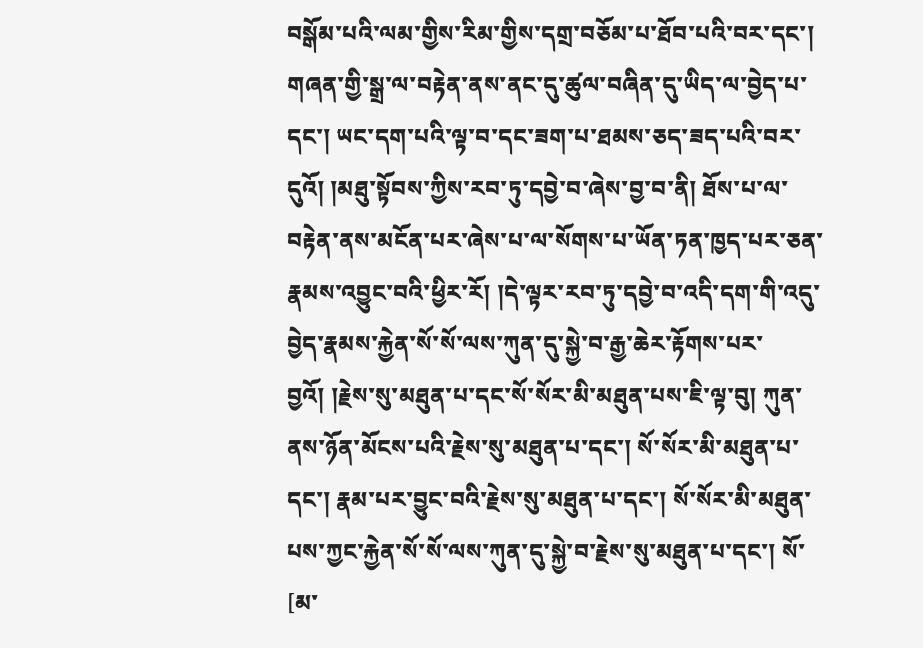བསྒོམ་པའི་ལམ་གྱིས་རིམ་གྱིས་དགྲ་བཅོམ་པ་ཐོབ་པའི་བར་དང་། གཞན་གྱི་སྒྲ་ལ་བརྟེན་ནས་ནང་དུ་ཚུལ་བཞིན་དུ་ཡིད་ལ་བྱེད་པ་དང་། ཡང་དག་པའི་ལྟ་བ་དང་ཟག་པ་ཐམས་ཅད་ཟད་པའི་བར་དུའོ། །མཐུ་སྟོབས་ཀྱིས་རབ་ཏུ་དབྱེ་བ་ཞེས་བྱ་བ་ནི། ཐོས་པ་ལ་བརྟེན་ནས་མངོན་པར་ཞེས་པ་ལ་སོགས་པ་ཡོན་ཏན་ཁྱད་པར་ཅན་རྣམས་འབྱུང་བའི་ཕྱིར་རོ། །དེ་ལྟར་རབ་ཏུ་དབྱེ་བ་འདི་དག་གི་འདུ་བྱེད་རྣམས་རྐྱེན་སོ་སོ་ལས་ཀུན་དུ་སྐྱེ་བ་རྒྱ་ཆེར་རྟོགས་པར་བྱའོ། །རྗེས་སུ་མཐུན་པ་དང་སོ་སོར་མི་མཐུན་པས་ཇི་ལྟ་བུ། ཀུན་ནས་ཉོན་མོངས་པའི་རྗེས་སུ་མཐུན་པ་དང་། སོ་སོར་མི་མཐུན་པ་དང་། རྣམ་པར་བྱུང་བའི་རྗེས་སུ་མཐུན་པ་དང་། སོ་སོར་མི་མཐུན་པས་ཀྱང་རྐྱེན་སོ་སོ་ལས་ཀུན་དུ་སྐྱེ་བ་རྗེས་སུ་མཐུན་པ་དང་། སོ་
[མ་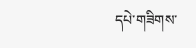དཔེ་གཟིགས་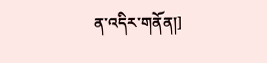ན་འདིར་གནོན།]